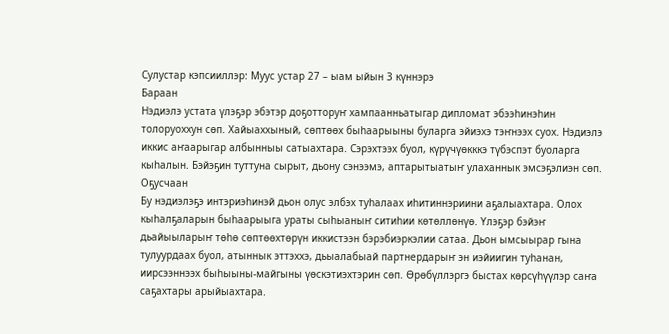Сулустар кэпсииллэр: Муус устар 27 – ыам ыйын 3 күннэрэ
Бараан
Нэдиэлэ устата үлэҕэр эбэтэр доҕотторуҥ хампаанньатыгар дипломат эбээһинэһин толоруоххун сөп. Хайыаххыный, сөптөөх быһаарыыны буларга эйиэхэ тэҥнээх суох. Нэдиэлэ иккис аҥаарыгар албынныы сатыахтара. Сэрэхтээх буол, күрүчүөкккэ түбэспэт буоларга кыһалын. Бэйэҕин туттуна сырыт, дьону сэнээмэ, аптарытыатыҥ улаханнык эмсэҕэлиэн сөп.
Оҕусчаан
Бу нэдиэлэҕэ интэриэһинэй дьон олус элбэх туһалаах иһитиннэриини аҕалыахтара. Олох кыһалҕаларын быһаарыыга ураты сыһыаныҥ ситиһии көтөллөнүө. Үлэҕэр бэйэҥ дьайыыларыҥ төһө сөптөөхтөрүн иккистээн бэрэбиэркэлии сатаа. Дьон ымсыырар гына тулуурдаах буол, атыннык эттэххэ, дьыалабыай партнердарыҥ эн иэйиигин туһанан, иирсээннээх быһыыны-майгыны үөскэтиэхтэрин сөп. Өрөбүллэргэ быстах көрсүһүүлэр саҥа саҕахтары арыйыахтара.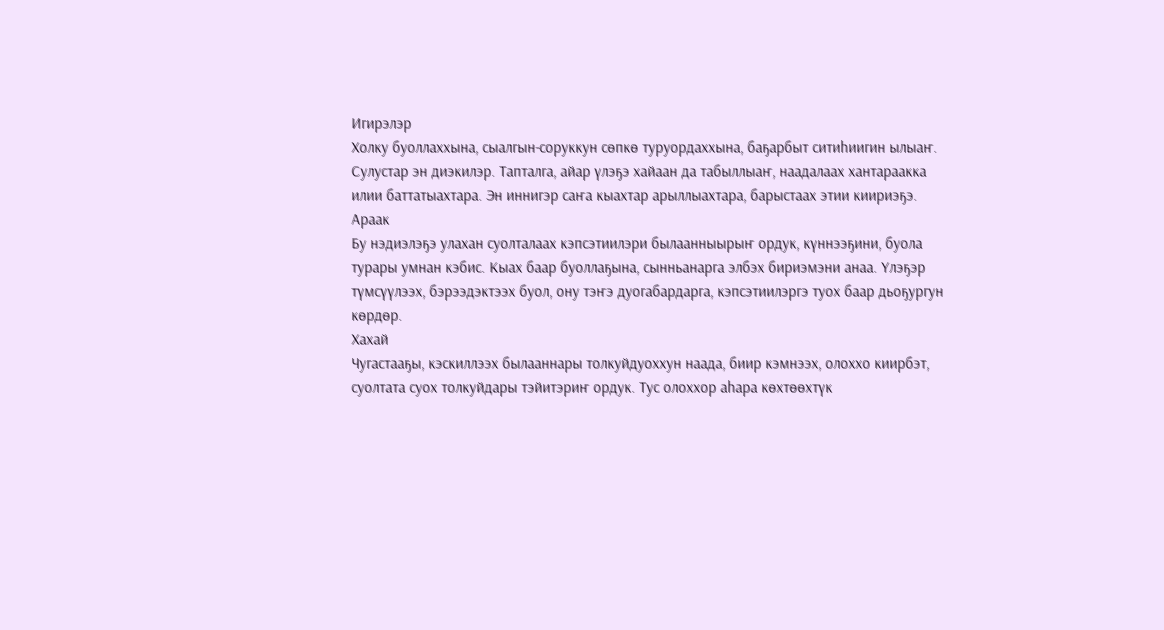Игирэлэр
Холку буоллаххына, сыалгын-соруккун сөпкө туруордаххына, баҕарбыт ситиһиигин ылыаҥ. Сулустар эн диэкилэр. Тапталга, айар үлэҕэ хайаан да табыллыаҥ, наадалаах хантараакка илии баттатыахтара. Эн иннигэр саҥа кыахтар арыллыахтара, барыстаах этии киириэҕэ.
Араак
Бу нэдиэлэҕэ улахан суолталаах кэпсэтиилэри былаанныырыҥ ордук, күннээҕини, буола турары умнан кэбис. Кыах баар буоллаҕына, сынньанарга элбэх бириэмэни анаа. Үлэҕэр түмсүүлээх, бэрээдэктээх буол, ону тэҥэ дуогабардарга, кэпсэтиилэргэ туох баар дьоҕургун көрдөр.
Хахай
Чугастааҕы, кэскиллээх былааннары толкуйдуоххун наада, биир кэмнээх, олоххо киирбэт, суолтата суох толкуйдары тэйитэриҥ ордук. Тус олоххор аһара көхтөөхтүк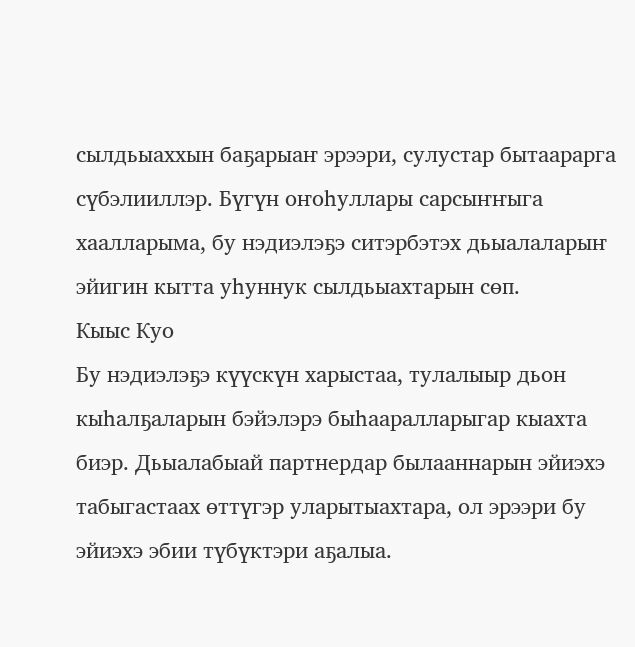сылдьыаххын баҕарыаҥ эрээри, сулустар бытаарарга сүбэлииллэр. Бүгүн оҥоһуллары сарсыҥҥыга хаалларыма, бу нэдиэлэҕэ ситэрбэтэх дьыалаларыҥ эйигин кытта уһуннук сылдьыахтарын сөп.
Кыыс Куо
Бу нэдиэлэҕэ күүскүн харыстаа, тулалыыр дьон кыһалҕаларын бэйэлэрэ быһааралларыгар кыахта биэр. Дьыалабыай партнердар былааннарын эйиэхэ табыгастаах өттүгэр уларытыахтара, ол эрээри бу эйиэхэ эбии түбүктэри аҕалыа.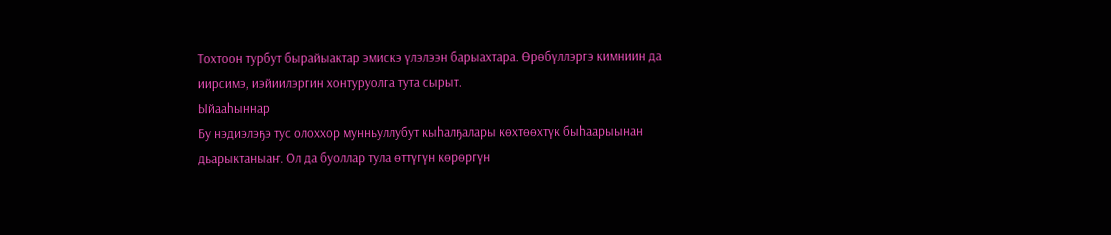Тохтоон турбут бырайыактар эмискэ үлэлээн барыахтара. Өрөбүллэргэ кимниин да иирсимэ, иэйиилэргин хонтуруолга тута сырыт.
Ыйааһыннар
Бу нэдиэлэҕэ тус олоххор мунньуллубут кыһалҕалары көхтөөхтүк быһаарыынан дьарыктаныаҥ. Ол да буоллар тула өттүгүн көрөргүн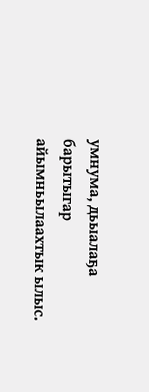умнума, дьыалаҕа барытыгар айымньылаахтык ылыс.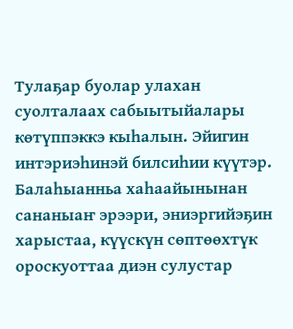Тулаҕар буолар улахан суолталаах сабыытыйалары көтүппэккэ кыһалын. Эйигин интэриэһинэй билсиһии күүтэр. Балаһыанньа хаһаайынынан сананыаҥ эрээри, эниэргийэҕин харыстаа, күүскүн сөптөөхтүк ороскуоттаа диэн сулустар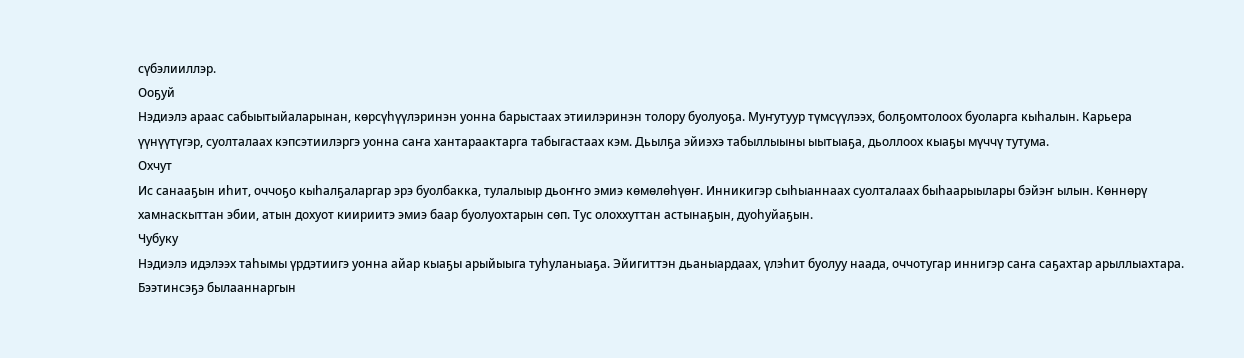сүбэлииллэр.
Ооҕуй
Нэдиэлэ араас сабыытыйаларынан, көрсүһүүлэринэн уонна барыстаах этиилэринэн толору буолуоҕа. Муҥутуур түмсүүлээх, болҕомтолоох буоларга кыһалын. Карьера үүнүүтүгэр, суолталаах кэпсэтиилэргэ уонна саҥа хантараактарга табыгастаах кэм. Дьылҕа эйиэхэ табыллыыны ыытыаҕа, дьоллоох кыаҕы мүччү тутума.
Охчут
Ис санааҕын иһит, оччоҕо кыһалҕаларгар эрэ буолбакка, тулалыыр дьоҥҥо эмиэ көмөлөһүөҥ. Инникигэр сыһыаннаах суолталаах быһаарыылары бэйэҥ ылын. Көннөрү хамнаскыттан эбии, атын дохуот киириитэ эмиэ баар буолуохтарын сөп. Тус олоххуттан астынаҕын, дуоһуйаҕын.
Чубуку
Нэдиэлэ идэлээх таһымы үрдэтиигэ уонна айар кыаҕы арыйыыга туһуланыаҕа. Эйигиттэн дьаныардаах, үлэһит буолуу наада, оччотугар иннигэр саҥа саҕахтар арыллыахтара. Бээтинсэҕэ былааннаргын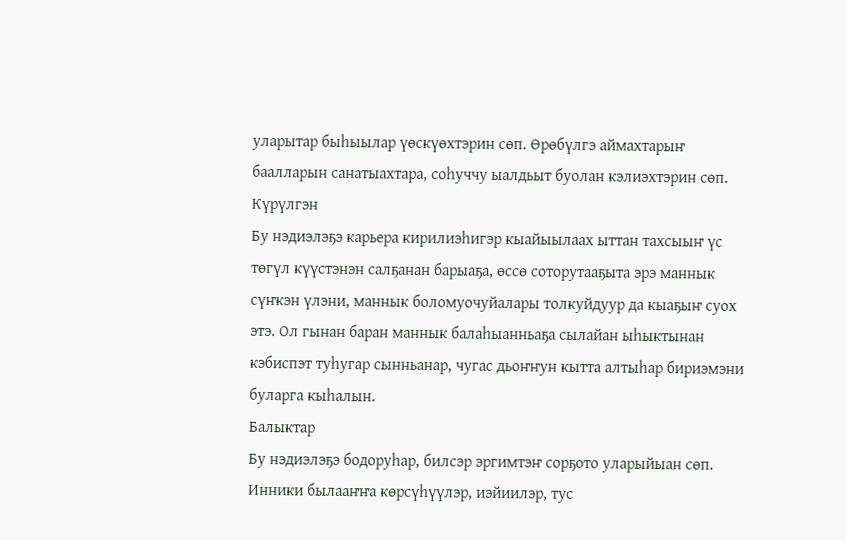уларытар быһыылар үөскүөхтэрин сөп. Өрөбүлгэ аймахтарыҥ баалларын санатыахтара, соһуччу ыалдьыт буолан кэлиэхтэрин сөп.
Күрүлгэн
Бу нэдиэлэҕэ карьера кирилиэһигэр кыайыылаах ыттан тахсыыҥ үс төгүл күүстэнэн салҕанан барыаҕа, өссө соторутааҕыта эрэ маннык сүҥкэн үлэни, маннык боломуочуйалары толкуйдуур да кыаҕыҥ суох этэ. Ол гынан баран маннык балаһыанньаҕа сылайан ыһыктынан кэбиспэт туһугар сынньанар, чугас дьоҥҥун кытта алтыһар бириэмэни буларга кыһалын.
Балыктар
Бу нэдиэлэҕэ бодоруһар, билсэр эргимтэҥ сорҕото уларыйыан сөп. Инники былааҥҥа көрсүһүүлэр, иэйиилэр, тус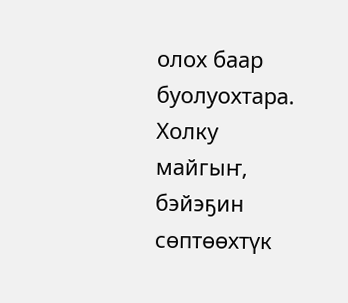олох баар буолуохтара. Холку майгыҥ, бэйэҕин сөптөөхтүк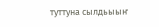туттуна сылдьыыҥ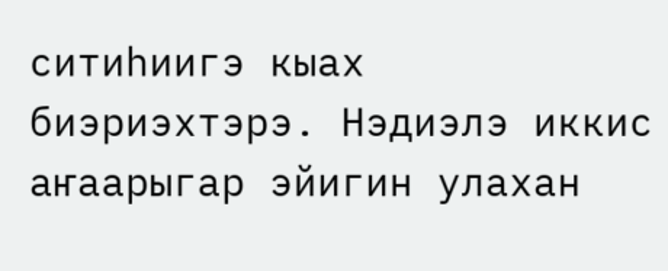ситиһиигэ кыах биэриэхтэрэ. Нэдиэлэ иккис аҥаарыгар эйигин улахан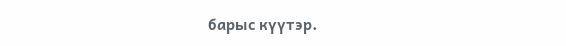барыс күүтэр.